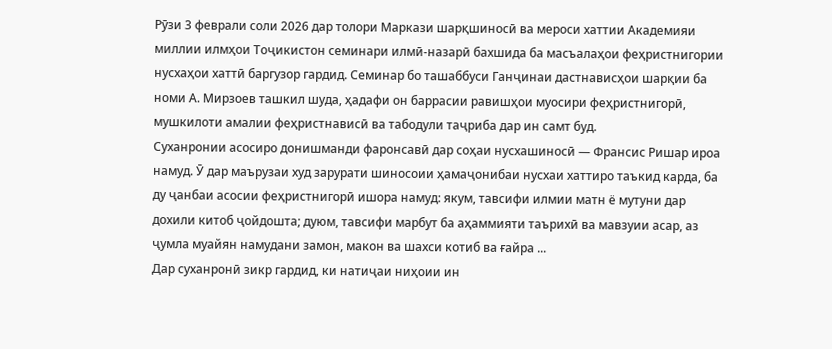Рӯзи 3 феврали соли 2026 дар толори Маркази шарқшиносӣ ва мероси хаттии Академияи миллии илмҳои Тоҷикистон семинари илмӣ-назарӣ бахшида ба масъалаҳои феҳристнигории нусхаҳои хаттӣ баргузор гардид. Семинар бо ташаббуси Ганҷинаи дастнависҳои шарқии ба номи А. Мирзоев ташкил шуда, ҳадафи он баррасии равишҳои муосири феҳристнигорӣ, мушкилоти амалии феҳристнависӣ ва табодули таҷриба дар ин самт буд.
Суханронии асосиро донишманди фаронсавӣ дар соҳаи нусхашиносӣ — Франсис Ришар ироа намуд. Ӯ дар маърузаи худ зарурати шиносоии ҳамаҷонибаи нусхаи хаттиро таъкид карда, ба ду ҷанбаи асосии феҳристнигорӣ ишора намуд: якум, тавсифи илмии матн ё мутуни дар дохили китоб ҷойдошта; дуюм, тавсифи марбут ба аҳаммияти таърихӣ ва мавзуии асар, аз ҷумла муайян намудани замон, макон ва шахси котиб ва ғайра ...
Дар суханронӣ зикр гардид, ки натиҷаи ниҳоии ин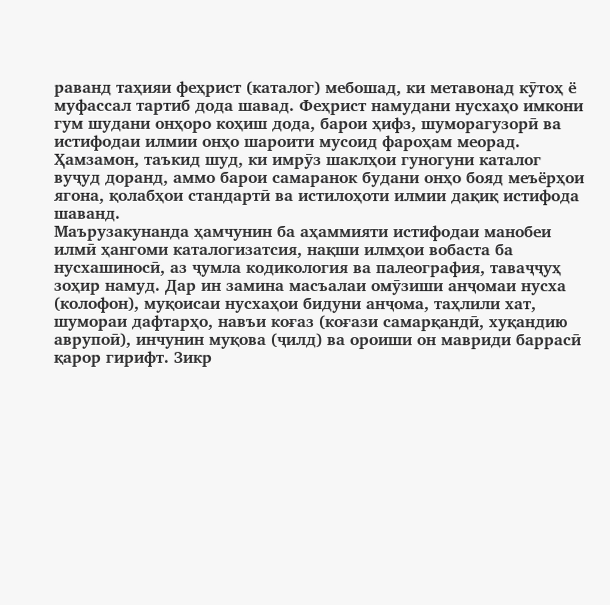раванд таҳияи феҳрист (каталог) мебошад, ки метавонад кӯтоҳ ё муфассал тартиб дода шавад. Феҳрист намудани нусхаҳо имкони гум шудани онҳоро коҳиш дода, барои ҳифз, шуморагузорӣ ва истифодаи илмии онҳо шароити мусоид фароҳам меорад. Ҳамзамон, таъкид шуд, ки имрӯз шаклҳои гуногуни каталог вуҷуд доранд, аммо барои самаранок будани онҳо бояд меъёрҳои ягона, қолабҳои стандартӣ ва истилоҳоти илмии дақиқ истифода шаванд.
Маърузакунанда ҳамчунин ба аҳаммияти истифодаи манобеи илмӣ ҳангоми каталогизатсия, нақши илмҳои вобаста ба нусхашиносӣ, аз ҷумла кодикология ва палеография, таваҷҷуҳ зоҳир намуд. Дар ин замина масъалаи омӯзиши анҷомаи нусха (колофон), муқоисаи нусхаҳои бидуни анҷома, таҳлили хат, шумораи дафтарҳо, навъи коғаз (коғази самарқандӣ, хуқандию аврупоӣ), инчунин муқова (ҷилд) ва ороиши он мавриди баррасӣ қарор гирифт. Зикр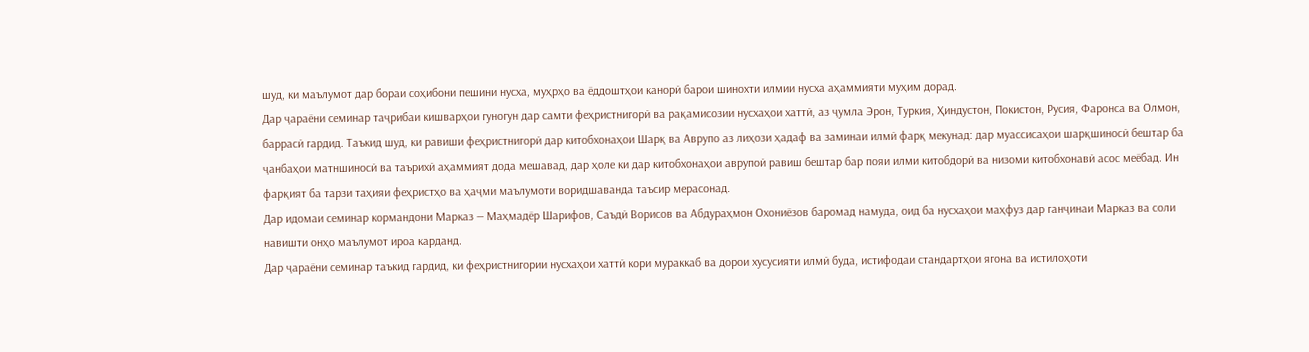шуд, ки маълумот дар бораи соҳибони пешини нусха, муҳрҳо ва ёддоштҳои канорӣ барои шинохти илмии нусха аҳаммияти муҳим дорад.
Дар ҷараёни семинар таҷрибаи кишварҳои гуногун дар самти феҳристнигорӣ ва рақамисозии нусхаҳои хаттӣ, аз ҷумла Эрон, Туркия, Ҳиндустон, Покистон, Русия, Фаронса ва Олмон, баррасӣ гардид. Таъкид шуд, ки равиши феҳристнигорӣ дар китобхонаҳои Шарқ ва Аврупо аз лиҳози ҳадаф ва заминаи илмӣ фарқ мекунад: дар муассисаҳои шарқшиносӣ бештар ба ҷанбаҳои матншиносӣ ва таърихӣ аҳаммият дода мешавад, дар ҳоле ки дар китобхонаҳои аврупоӣ равиш бештар бар пояи илми китобдорӣ ва низоми китобхонавӣ асос меёбад. Ин фарқият ба тарзи таҳияи феҳристҳо ва ҳаҷми маълумоти воридшаванда таъсир мерасонад.
Дар идомаи семинар кормандони Марказ — Маҳмадёр Шарифов, Саъдӣ Ворисов ва Абдураҳмон Охониёзов баромад намуда, оид ба нусхаҳои маҳфуз дар ганҷинаи Марказ ва соли навишти онҳо маълумот ироа карданд.
Дар ҷараёни семинар таъкид гардид, ки феҳристнигории нусхаҳои хаттӣ кори мураккаб ва дорои хусусияти илмӣ буда, истифодаи стандартҳои ягона ва истилоҳоти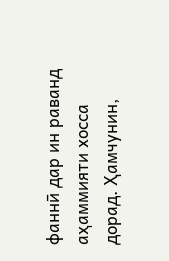фаннӣ дар ин раванд аҳаммияти хосса дорад. Ҳамчунин,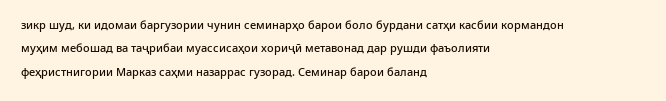зикр шуд, ки идомаи баргузории чунин семинарҳо барои боло бурдани сатҳи касбии кормандон муҳим мебошад ва таҷрибаи муассисаҳои хориҷӣ метавонад дар рушди фаъолияти феҳристнигории Марказ саҳми назаррас гузорад. Семинар барои баланд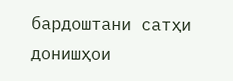бардоштани сатҳи донишҳои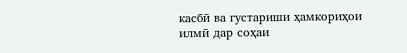касбӣ ва густариши ҳамкориҳои илмӣ дар соҳаи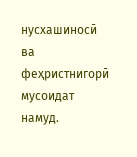нусхашиносӣ ва феҳристнигорӣ мусоидат намуд.